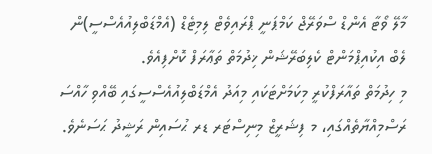މާލޭ ވޯޓާ އެންޑް ސްވަރޭޖް ކަމްޕަނީ ޕްރައިވެޓް ލިމިޓެޑް (އެމްޑަބްލިއުއެސްސީ)ން ލެބް އިކުއިޕްމަންޓް ކެލިބަރޭޝަން ޚިދުމަތް ތަޢާރަފް ކޮށްފިއެވެ.
މި ހިދުމަތް ތައާރަފްކުރީ މިކަމަށްޓަކައި މިއަދު އެމްޑަބްލިއުއެސްސީގައި ބޭއްވި ހާއްސަ ރަސްމިއްޔާތެއްގައި، މ ފިޝަރީޒް މިނިސްޓަރ ޑރ ޙުސައިން ރަޝީދު ޙަސަނެވެ.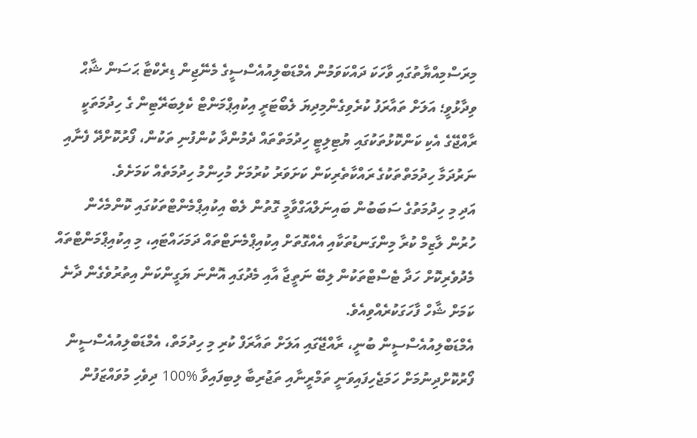މިރަސްމިއްޔާތުގައި ވާހަކަ ދައްކަވަމުން އެމްޑަބްލިއުއެސްސީގެ މެނޭޖިން ޑިރެކްޓާ ޙަސަން ޝާޙް ވިދާޅުވީ؛ އަލަށް ތައާރަފު ކުރެވިގެންމިދިޔަ ލެބޯޓަރީ އިކުއިޕްމަންޓް ކެލިބަރޭޓިން ގެ ހިދުމަތަކީ ރާއްޖޭގެ އެކި ކަންކޮޅުތަކުގައި ޔުޓިލިޓީ ހިދުމަތްތައް ދެމުންދާ ކުންފުނި ތަކުން، ފޯރުކޮށްދޭ ފެނާއި ނަރުދަމާ ހިދުމަތްތަކުގެ ރައްކާތެރިކަން ކަށަވަރު ކުރުމަށް މުހިންމު ހިދުމަތެއް ކަމަށެވެ.
އަދި މި ހިދުމަތުގެ ސަބަބުން ބައިނަލްއަގްވާމީ ގޮތުން ލެބް އިކުއިޕްމެންޓްތަކުގައި ކޮންމެހެން ހުރުން ލާޒިމް ކުރާ މިންގަނޑުތަކާއި އެއްގޮތަށް އިކުއިޕްމެނަޓްތައް ދަމަހައްޓައި، މި އިކުއިޕްމަންޓްތައް މެދުވެރިކޮށް ހަދާ ޓެސްޓްތަކުން ލިބޭ ނަތީޖާ އާއި މެދުގައި އޮންނަ ޔަގީންކަން އިތުރުވެގެން ދާނެ ކަމަށް ޝާހް ފާހަގަކުރެއްވިއެވެ.
އެމްޑަބްލިއުއެސްސީން ބުނީ، ރާއްޖޭގައި އަލަށް ތައާރަފް ކުރި މި ހިދުމަތް، އެމްޑަބްލިއުއެސްސީން ފޯރުކޮށްދިނުމަށް ހަމަޖެހިފައިވަނީ ތަމްރީނާއި ތަޖުރިބާ ލިބިފައިވާ %100 ދިވެހި މުވައްޒަފުން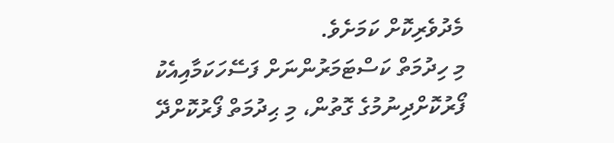މެދުވެރިކޮށް ކަމަށެވެ.
މި ހިދުމަތް ކަސްޓަމަރުންނަށް ފަސޭހަކަމާއިއެކު ފޯރުކޮށްދިނުމުގެ ގޮތުން، މި ޙިދުމަތް ފޯރުކޮށްދޭ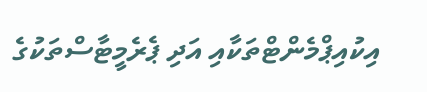އިކުއިޕްމެންޓްތަކާއި އަދި ޕެރެމީޓާސްތަކުގެ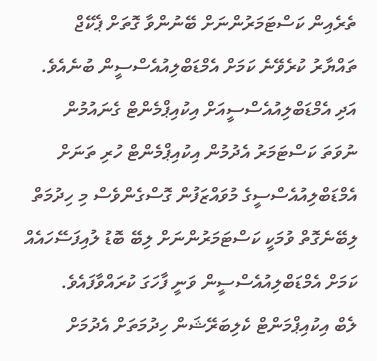ތެރެއިން ކަސްޓަމަރުންނަށް ބޭނުންވާ ގޮތަށް ޕެކޭޖް ތައްޔާރު ކުރެވޭނެ ކަމަށް އެމްޑަބްލިއުއެސްސީން ބުނެއެވެ.
އަދި އެމްޑަބްލިއުއެސްސީއަށް އިކުއިޕްމެންޓް ގެނައުމުން ނުވަތަ ކަސްޓަމަރު އެދުމުން އިކުއިޕްމެންޓް ހުރި ތަނަށް އެމްޑަބްލިއުއެސްސީގެ މުވައްޒަފުން ގޮސްގެންވެސް މި ހިދުމަތް ލިބޭނެގޮތް ވުމަކީ ކަސްޓަމަރުންނަށް ލިބޭ ބޮޑު ލުއިފަސޭހައެއް ކަމަށް އެމްޑަބްލިއުއެސްސީން ވަނީ ފާހަގަ ކުރައްވާފައެވެ.
ލެބް އިކުއިޕްމަންޓް ކެލިބަރޭޝަން ހިދުމަތަށް އެދުމަށް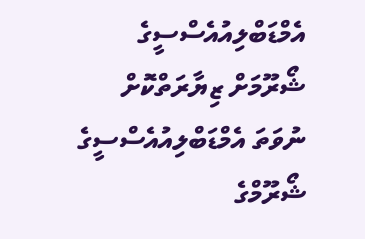އެމްޑަބްލިއުއެސްސީގެ ޝޯރޫމަށް ޒިޔާރަތްކޮށް ނުވަތަ އެމްޑަބްލިއުއެސްސީގެ ޝޯރޫމްގެ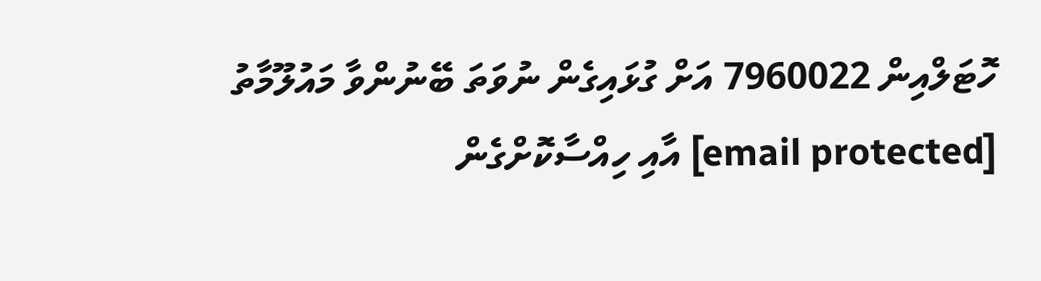ހޮޓަލްއިން 7960022 އަށް ގުޅައިގެން ނުވަތަ ބޭނުންވާ މައުލޫމާތު [email protected] އާއި ހިއްސާކޮށްގެން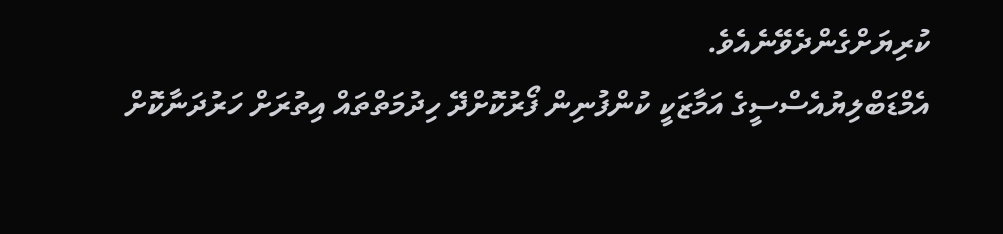ކުރިޔަށްގެންދެވޭނެއެވެ.
އެމްޑަބްލިޔުއެސްސީގެ އަމާޒަކީ ކުންފުނިން ފޯރުކޮށްދޭ ހިދުމަތްތައް އިތުރަށް ހަރުދަނާކޮށް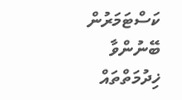ކަސްޓަމަރުން ބޭނުންވާ ޚިދުމަތްތައް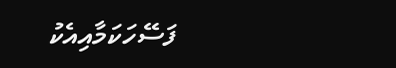ފަސޭހަކަމާއިއެކު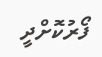ފޯރުކޮށްދީ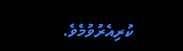ކުރިއެރުވުމެވެ.